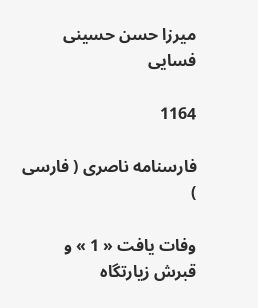ميرزا حسن حسينى فسايى

1164

فارسنامه ناصرى ( فارسى )

وفات يافت « 1 » و قبرش زيارتگاه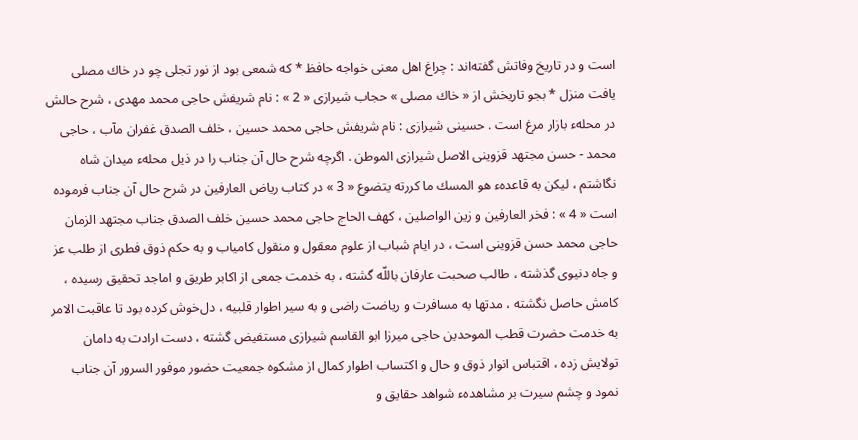است و در تاريخ وفاتش گفته‌اند : چراغ اهل معنى خواجه حافظ * كه شمعى بود از نور تجلى چو در خاك مصلى يافت منزل * بجو تاريخش از « خاك مصلى » حجاب شيرازى « 2 » : نام شريفش حاجى محمد مهدى ، شرح حالش در محلهء بازار مرغ است . حسينى شيرازى : نام شريفش حاجى محمد حسين ، خلف الصدق غفران مآب ، حاجى محمد - حسن مجتهد قزوينى الاصل شيرازى الموطن . اگرچه شرح حال آن جناب را در ذيل محلهء ميدان شاه نگاشتم ، ليكن به قاعدهء هو المسك ما كررته يتضوع « 3 » در كتاب رياض العارفين در شرح حال آن جناب فرموده است « 4 » : فخر العارفين و زين الواصلين ، كهف الحاج حاجى محمد حسين خلف الصدق جناب مجتهد الزمان حاجى محمد حسن قزوينى است ، در ايام شباب از علوم معقول و منقول كامياب و به حكم ذوق فطرى از طلب عز و جاه دنيوى گذشته ، طالب صحبت عارفان باللّه گشته ، به خدمت جمعى از اكابر طريق و اماجد تحقيق رسيده ، كامش حاصل نگشته ، مدتها به مسافرت و رياضت راضى و به سير اطوار قلبيه ، دل‌خوش كرده بود تا عاقبت الامر به خدمت حضرت قطب الموحدين حاجى ميرزا ابو القاسم شيرازى مستفيض گشته ، دست ارادت به دامان تولايش زده ، اقتباس انوار ذوق و حال و اكتساب اطوار كمال از مشكوه جمعيت حضور موفور السرور آن جناب نمود و چشم سيرت بر مشاهدهء شواهد حقايق و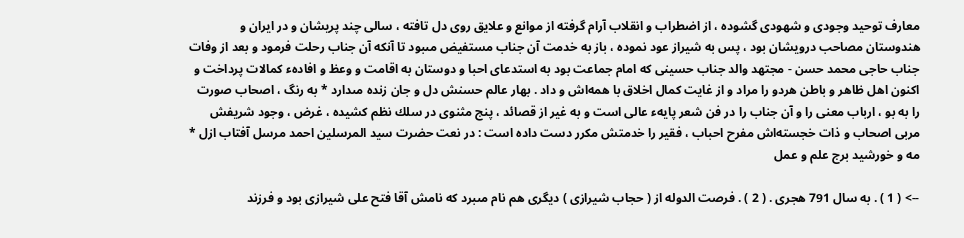معارف توحيد وجودى و شهودى گشوده ، از اضطراب و انقلاب آرام گرفته از موانع و علايق روى دل تافته ، سالى چند پريشان و در ايران و هندوستان مصاحب درويشان بود ، پس به شيراز عود نموده ، باز به خدمت آن جناب مستفيض مىبود تا آنكه آن جناب رحلت فرمود و بعد از وفات جناب حاجى محمد حسن - مجتهد والد جناب حسينى كه امام جماعت بود به استدعاى احبا و دوستان به اقامت و وعظ و افادهء كمالات پرداخت و اكنون اهل ظاهر و باطن هردو را مراد و از غايت كمال اخلاق با همه‌اش و داد . بهار عالم حسنش دل و جان زنده مىدارد * به رنگ ، اصحاب صورت را به بو ، ارباب معنى را و آن جناب را در فن شعر پايهء عالى است و به غير از قصائد ، پنج مثنوى در سلك نظم كشيده ، غرض ، وجود شريفش مربى اصحاب و ذات خجسته‌اش مفرح احباب ، فقير را خدمتش مكرر دست داده است : در نعت حضرت سيد المرسلين احمد مرسل آفتاب ازل * مه و خورشيد برج علم و عمل

--> ( 1 ) . به سال 791 هجرى . ( 2 ) . فرصت الدوله از ( حجاب شيرازى ) ديگرى هم نام مىبرد كه نامش آقا فتح على شيرازى بود و فرزند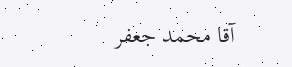آقا محمد جعفر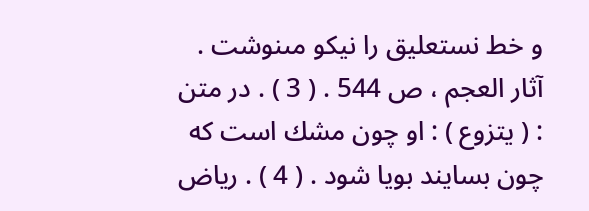و خط نستعليق را نيكو مىنوشت . آثار العجم ، ص 544 . ( 3 ) . در متن : ( يتزوع ) : او چون مشك است كه چون بسايند بويا شود . ( 4 ) . رياض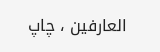العارفين ، چاپ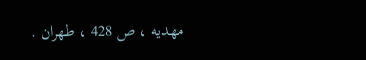مهديه ، ص 428 ، طهران .